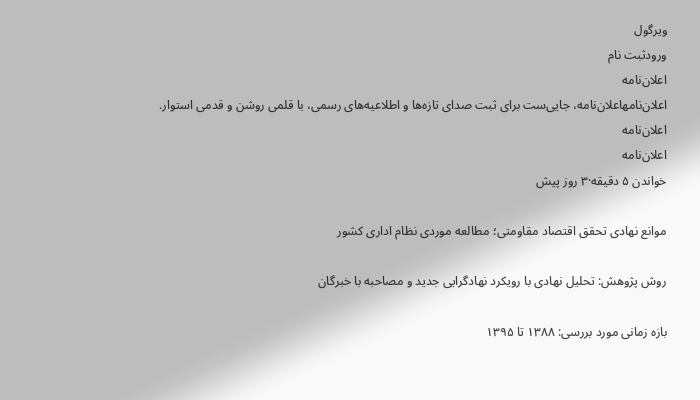ویرگول
ورودثبت نام
اعلان‌نامه
اعلان‌نامهاعلان‌نامه، جایی‌ست برای ثبت صدای تازه‌ها و اطلاعیه‌های رسمی، با قلمی روشن و قدمی استوار.
اعلان‌نامه
اعلان‌نامه
خواندن ۵ دقیقه·۳ روز پیش

موانع نهادی تحقق اقتصاد مقاومتی؛ مطالعه موردی نظام اداری کشور

روش پژوهش: تحلیل نهادی با رویکرد نهادگرایی جدید و مصاحبه با خبرگان

بازه زمانی مورد بررسی: ۱۳۸۸ تا ۱۳۹۵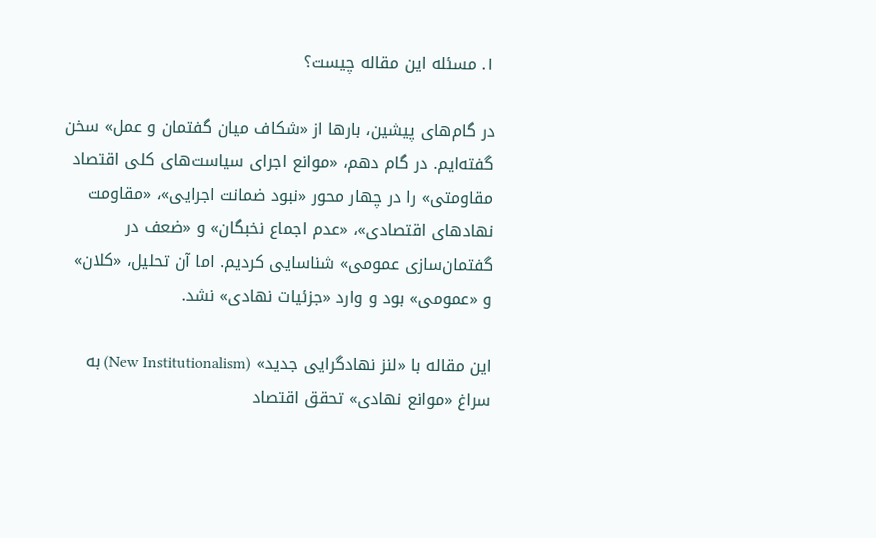۱. مسئله این مقاله چیست؟

در گام‌های پیشین، بارها از «شکاف میان گفتمان و عمل» سخن گفته‌ایم. در گام دهم، «موانع اجرای سیاست‌های کلی اقتصاد مقاومتی» را در چهار محور «نبود ضمانت اجرایی»، «مقاومت نهادهای اقتصادی»، «عدم اجماع نخبگان» و «ضعف در گفتمان‌سازی عمومی» شناسایی کردیم. اما آن تحلیل، «کلان» و «عمومی» بود و وارد «جزئیات نهادی» نشد.

این مقاله با «لنز نهادگرایی جدید» (New Institutionalism) به سراغ «موانع نهادی» تحقق اقتصاد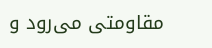مقاومتی می‌رود و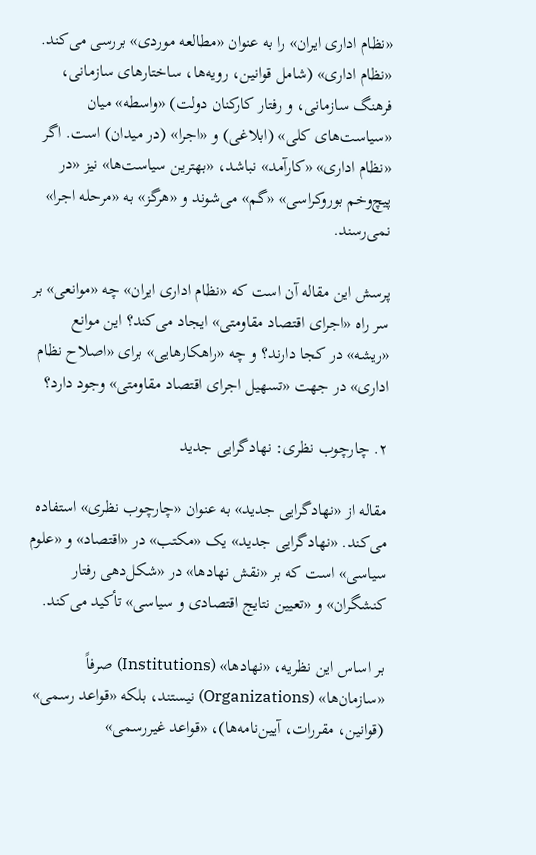«نظام اداری ایران» را به عنوان «مطالعه موردی» بررسی می‌کند. «نظام اداری» (شامل قوانین، رویه‌ها، ساختارهای سازمانی، فرهنگ سازمانی، و رفتار کارکنان دولت) «واسطه» میان «سیاست‌های کلی» (ابلاغی) و «اجرا» (در میدان) است. اگر «نظام اداری» «کارآمد» نباشد، «بهترین سیاست‌ها» نیز «در پیچ‌وخم بوروکراسی» «گم» می‌شوند و «هرگز» به «مرحله اجرا» نمی‌رسند.

پرسش این مقاله آن است که «نظام اداری ایران» چه «موانعی» بر سر راه «اجرای اقتصاد مقاومتی» ایجاد می‌کند؟ این موانع «ریشه» در کجا دارند؟ و چه «راهکارهایی» برای «اصلاح نظام اداری» در جهت «تسهیل اجرای اقتصاد مقاومتی» وجود دارد؟

۲. چارچوب نظری: نهادگرایی جدید

مقاله از «نهادگرایی جدید» به عنوان «چارچوب نظری» استفاده می‌کند. «نهادگرایی جدید» یک «مکتب» در «اقتصاد» و «علوم سیاسی» است که بر «نقش نهادها» در «شکل‌دهی رفتار کنشگران» و «تعیین نتایج اقتصادی و سیاسی» تأکید می‌کند.

بر اساس این نظریه، «نهادها» (Institutions) صرفاً «سازمان‌ها» (Organizations) نیستند، بلکه «قواعد رسمی» (قوانین، مقررات، آیین‌نامه‌ها)، «قواعد غیررسمی»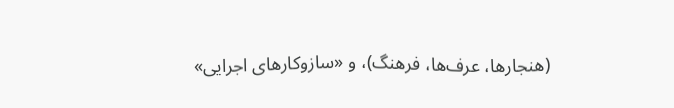(هنجارها، عرف‌ها، فرهنگ)، و «سازوکارهای اجرایی»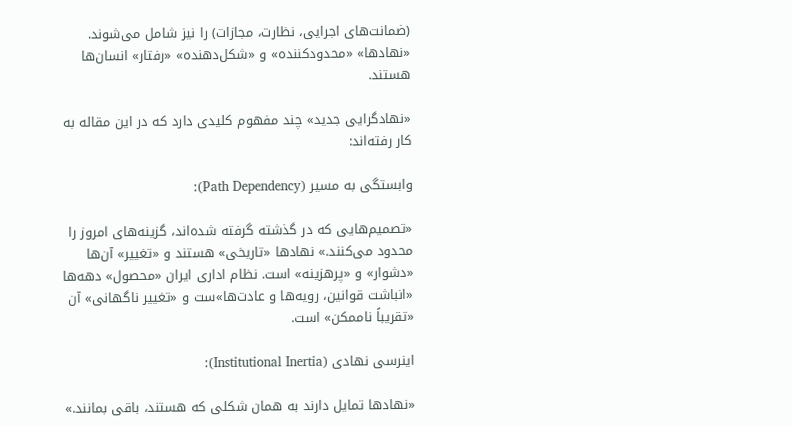(ضمانت‌های اجرایی، نظارت، مجازات) را نیز شامل می‌شوند. «نهادها» «محدودکننده» و «شکل‌دهنده» «رفتار» انسان‌ها هستند.

«نهادگرایی جدید» چند مفهوم کلیدی دارد که در این مقاله به کار رفته‌اند:

وابستگی به مسیر (Path Dependency):

«تصمیم‌هایی که در گذشته گرفته شده‌اند، گزینه‌های امروز را محدود می‌کنند.» نهادها «تاریخی» هستند و «تغییر» آن‌ها «دشوار» و «پرهزینه» است. نظام اداری ایران «محصول» دهه‌ها «انباشت قوانین، رویه‌ها و عادت‌ها»ست و «تغییر ناگهانی» آن «تقریباً ناممکن» است.

اینرسی نهادی (Institutional Inertia):

«نهادها تمایل دارند به همان شکلی که هستند، باقی بمانند.»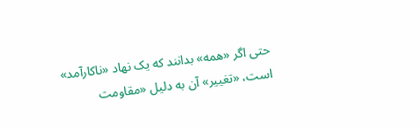حتی اگر «همه» بدانند که یک نهاد «ناکارآمد» است، «تغییر» آن به دلیل «مقاومت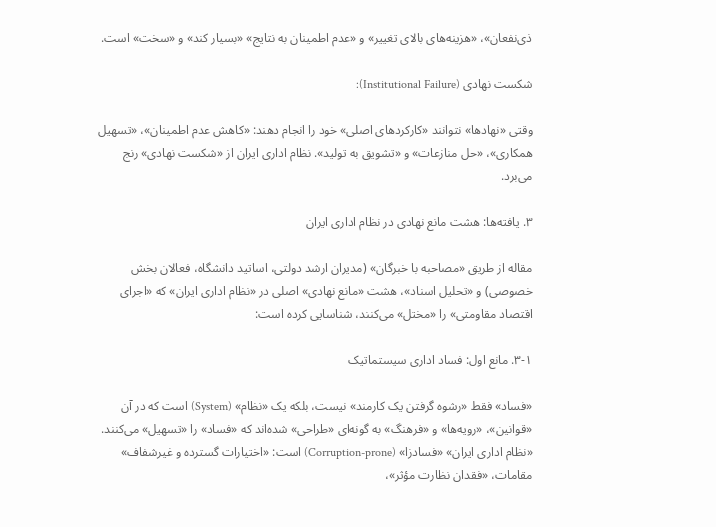ذی‌نفعان»، «هزینه‌های بالای تغییر» و «عدم اطمینان به نتایج» «بسیار کند» و «سخت» است.

شکست نهادی (Institutional Failure):

وقتی «نهادها» نتوانند «کارکردهای اصلی» خود را انجام دهند: «کاهش عدم اطمینان»، «تسهیل همکاری»، «حل منازعات» و «تشویق به تولید». نظام اداری ایران از «شکست نهادی» رنج می‌برد.

۳. یافته‌ها: هشت مانع نهادی در نظام اداری ایران

مقاله از طریق «مصاحبه با خبرگان» (مدیران ارشد دولتی، اساتید دانشگاه، فعالان بخش خصوصی) و «تحلیل اسناد»، هشت «مانع نهادی» اصلی در «نظام اداری ایران» که «اجرای اقتصاد مقاومتی» را «مختل» می‌کنند، شناسایی کرده است:

۳-۱. مانع اول: فساد اداری سیستماتیک

«فساد» فقط «رشوه گرفتن یک کارمند» نیست، بلکه یک «نظام» (System) است که در آن «قوانین»، «رویه‌ها» و «فرهنگ» به گونه‌ای «طراحی» شده‌اند که «فساد» را «تسهیل» می‌کنند. «نظام اداری ایران» «فسادزا» (Corruption-prone) است: «اختیارات گسترده و غیرشفاف» مقامات، «فقدان نظارت مؤثر»،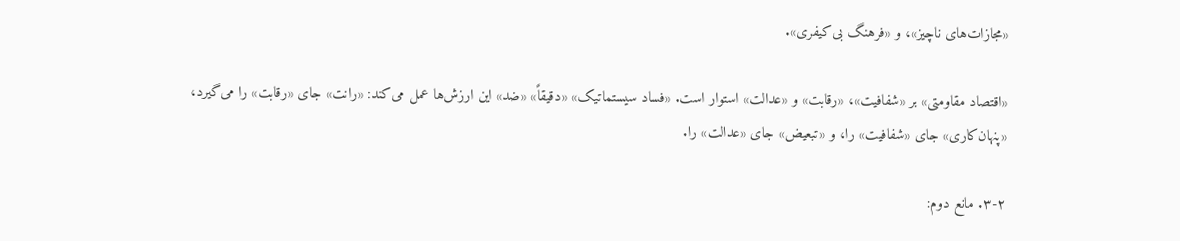«مجازات‌های ناچیز»، و «فرهنگ بی‌کیفری».

«اقتصاد مقاومتی» بر «شفافیت»، «رقابت» و «عدالت» استوار است. «فساد سیستماتیک» «دقیقاً» «ضد» این ارزش‌ها عمل می‌کند: «رانت» جای «رقابت» را می‌گیرد، «پنهان‌کاری» جای «شفافیت» را، و «تبعیض» جای «عدالت» را.

۳-۲. مانع دوم: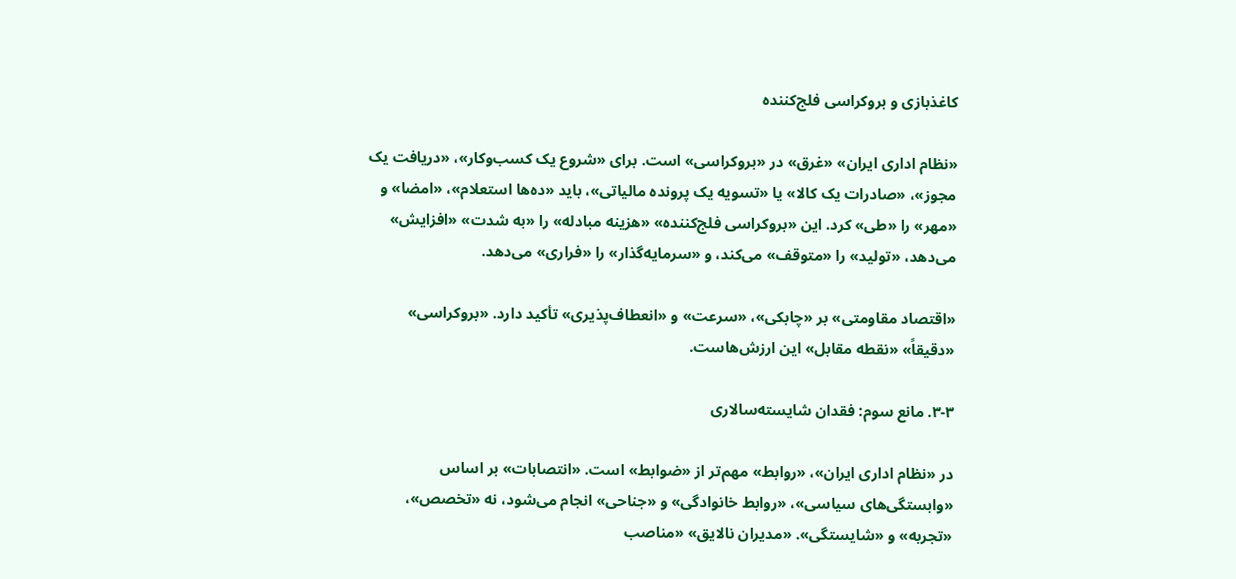کاغذبازی و بروکراسی فلج‌کننده

«نظام اداری ایران» «غرق» در «بروکراسی» است. برای «شروع یک کسب‌وکار»، «دریافت یک مجوز»، «صادرات یک کالا» یا «تسویه یک پرونده مالیاتی»، باید «ده‌ها استعلام»، «امضا» و «مهر» را «طی» کرد. این «بروکراسی فلج‌کننده» «هزینه مبادله» را «به شدت» «افزایش» می‌دهد، «تولید» را «متوقف» می‌کند، و «سرمایه‌گذار» را «فراری» می‌دهد.

«اقتصاد مقاومتی» بر «چابکی»، «سرعت» و «انعطاف‌پذیری» تأکید دارد. «بروکراسی» «دقیقاً» «نقطه مقابل» این ارزش‌هاست.

۳-۳. مانع سوم: فقدان شایسته‌سالاری

در «نظام اداری ایران»، «روابط» مهم‌تر از «ضوابط» است. «انتصابات» بر اساس «وابستگی‌های سیاسی»، «روابط خانوادگی» و «جناحی» انجام می‌شود، نه «تخصص»، «تجربه» و «شایستگی». «مدیران نالایق» «مناصب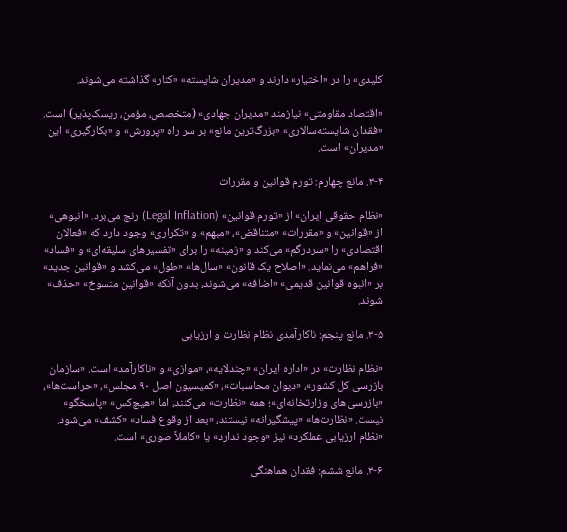کلیدی» را در «اختیار» دارند و «مدیران شایسته» «کنار» گذاشته می‌شوند.

«اقتصاد مقاومتی» نیازمند «مدیران جهادی» (متخصص، مؤمن، ریسک‌پذیر) است. «فقدان شایسته‌سالاری» «بزرگ‌ترین مانع» بر سر راه «پرورش» و «بکارگیری» این «مدیران» است.

۳-۴. مانع چهارم: تورم قوانین و مقررات

«نظام حقوقی ایران» از «تورم قوانین» (Legal Inflation) رنج می‌برد. «انبوهی» از «قوانین» و «مقررات» «متناقض»، «مبهم» و «تکراری» وجود دارد که «فعالان اقتصادی» را «سردرگم» می‌کند و «زمینه» را برای «تفسیرهای سلیقه‌ای» و «فساد» «فراهم» می‌نماید. «اصلاح یک قانون» «سال‌ها» «طول» می‌کشد و «قوانین جدید» بر «انبوه قوانین قدیمی» «اضافه» می‌شوند، بدون آنکه «قوانین منسوخ» «حذف» شوند.

۳-۵. مانع پنجم: ناکارآمدی نظام نظارت و ارزیابی

«نظام نظارت» در «اداره ایران» «چندلایه»، «موازی» و «ناکارآمد» است. «سازمان بازرسی کل کشور»، «دیوان محاسبات»، «کمیسیون اصل ۹۰ مجلس»، «حراست‌ها»، «بازرسی‌های وزارتخانه‌ای»؛ همه «نظارت» می‌کنند، اما «هیچ‌کس» «پاسخگو» نیست. «نظارت‌ها» «پیشگیرانه» نیستند، «بعد از وقوع فساد» «کشف» می‌شود. «نظام ارزیابی عملکرد» نیز «وجود ندارد» یا «کاملاً صوری» است.

۳-۶. مانع ششم: فقدان هماهنگی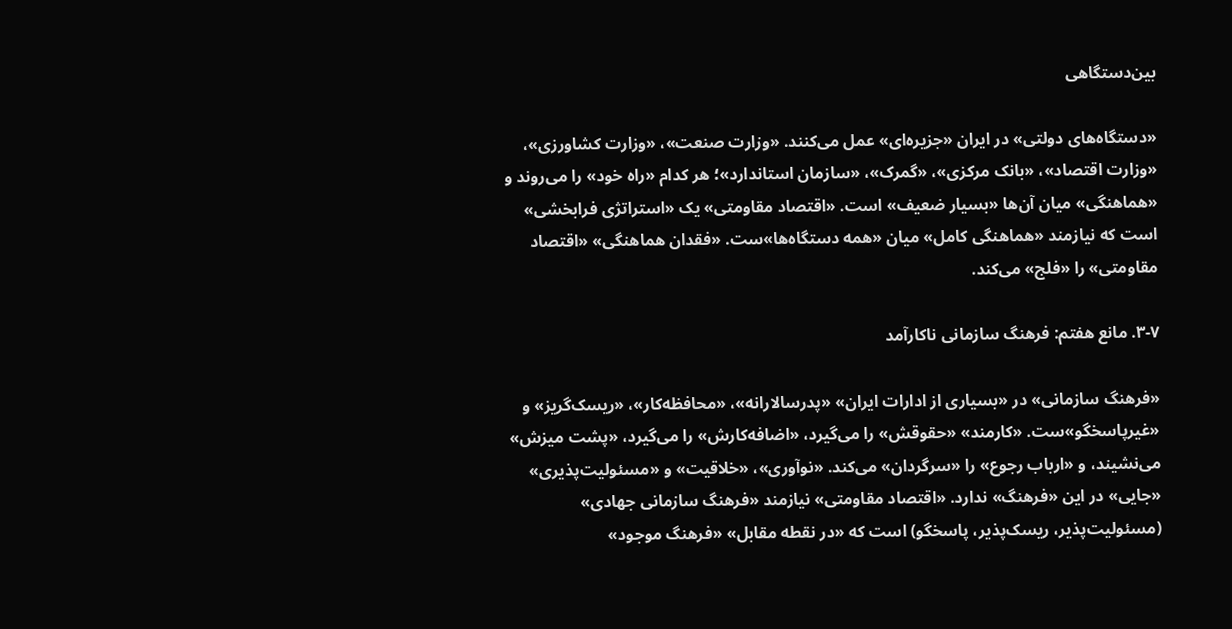بین‌دستگاهی

«دستگاه‌های دولتی» در ایران «جزیره‌ای» عمل می‌کنند. «وزارت صنعت»، «وزارت کشاورزی»، «وزارت اقتصاد»، «بانک مرکزی»، «گمرک»، «سازمان استاندارد»؛ هر کدام «راه خود» را می‌روند و «هماهنگی» میان آن‌ها «بسیار ضعیف» است. «اقتصاد مقاومتی» یک «استراتژی فرابخشی» است که نیازمند «هماهنگی کامل» میان «همه دستگاه‌ها»ست. «فقدان هماهنگی» «اقتصاد مقاومتی» را «فلج» می‌کند.

۳-۷. مانع هفتم: فرهنگ سازمانی ناکارآمد

«فرهنگ سازمانی» در «بسیاری از ادارات ایران» «پدرسالارانه»، «محافظه‌کار»، «ریسک‌گریز» و «غیرپاسخگو»ست. «کارمند» «حقوقش» را می‌گیرد، «اضافه‌کارش» را می‌گیرد، «پشت میزش» می‌نشیند، و «ارباب رجوع» را «سرگردان» می‌کند. «نوآوری»، «خلاقیت» و «مسئولیت‌پذیری» «جایی» در این «فرهنگ» ندارد. «اقتصاد مقاومتی» نیازمند «فرهنگ سازمانی جهادی» (مسئولیت‌پذیر، ریسک‌پذیر، پاسخگو) است که «در نقطه مقابل» «فرهنگ موجود»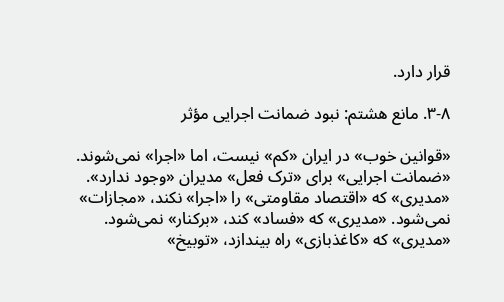قرار دارد.

۳-۸. مانع هشتم: نبود ضمانت اجرایی مؤثر

«قوانین خوب» در ایران «کم» نیست، اما «اجرا» نمی‌شوند. «ضمانت اجرایی» برای «ترک فعل» مدیران «وجود ندارد». «مدیری» که «اقتصاد مقاومتی» را «اجرا» نکند، «مجازات» نمی‌شود. «مدیری» که «فساد» کند، «برکنار» نمی‌شود. «مدیری» که «کاغذبازی» راه بیندازد، «توبیخ»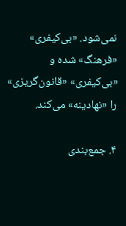نمی‌شود. «بی‌کیفری» «فرهنگ» شده و «بی‌کیفری» «قانون‌گریزی» را «نهادینه» می‌کند.

۴. جمع‌بندی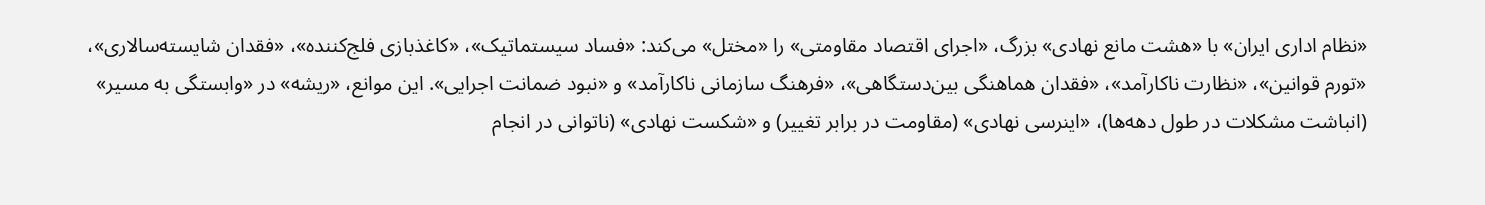«نظام اداری ایران» با «هشت مانع نهادی» بزرگ، «اجرای اقتصاد مقاومتی» را «مختل» می‌کند: «فساد سیستماتیک»، «کاغذبازی فلج‌کننده»، «فقدان شایسته‌سالاری»، «تورم قوانین»، «نظارت ناکارآمد»، «فقدان هماهنگی بین‌دستگاهی»، «فرهنگ سازمانی ناکارآمد» و «نبود ضمانت اجرایی». این موانع، «ریشه» در «وابستگی به مسیر» (انباشت مشکلات در طول دهه‌ها)، «اینرسی نهادی» (مقاومت در برابر تغییر) و «شکست نهادی» (ناتوانی در انجام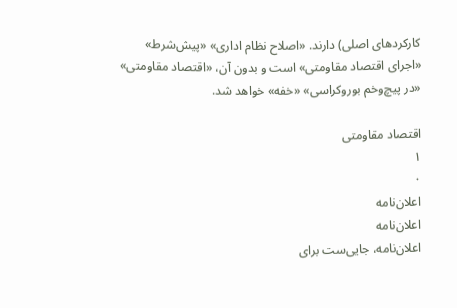کارکردهای اصلی) دارند. «اصلاح نظام اداری» «پیش‌شرط» «اجرای اقتصاد مقاومتی» است و بدون آن، «اقتصاد مقاومتی» «در پیچ‌وخم بوروکراسی» «خفه» خواهد شد.

اقتصاد مقاومتی
۱
۰
اعلان‌نامه
اعلان‌نامه
اعلان‌نامه، جایی‌ست برای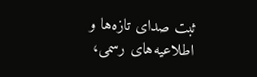ثبت صدای تازه‌ها و اطلاعیه‌های رسمی،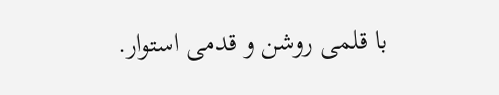با قلمی روشن و قدمی استوار.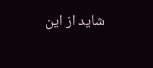شاید از این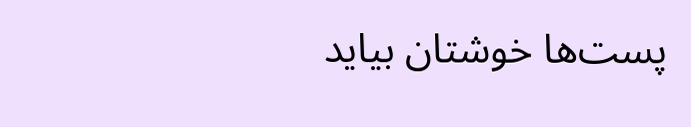پست‌ها خوشتان بیاید